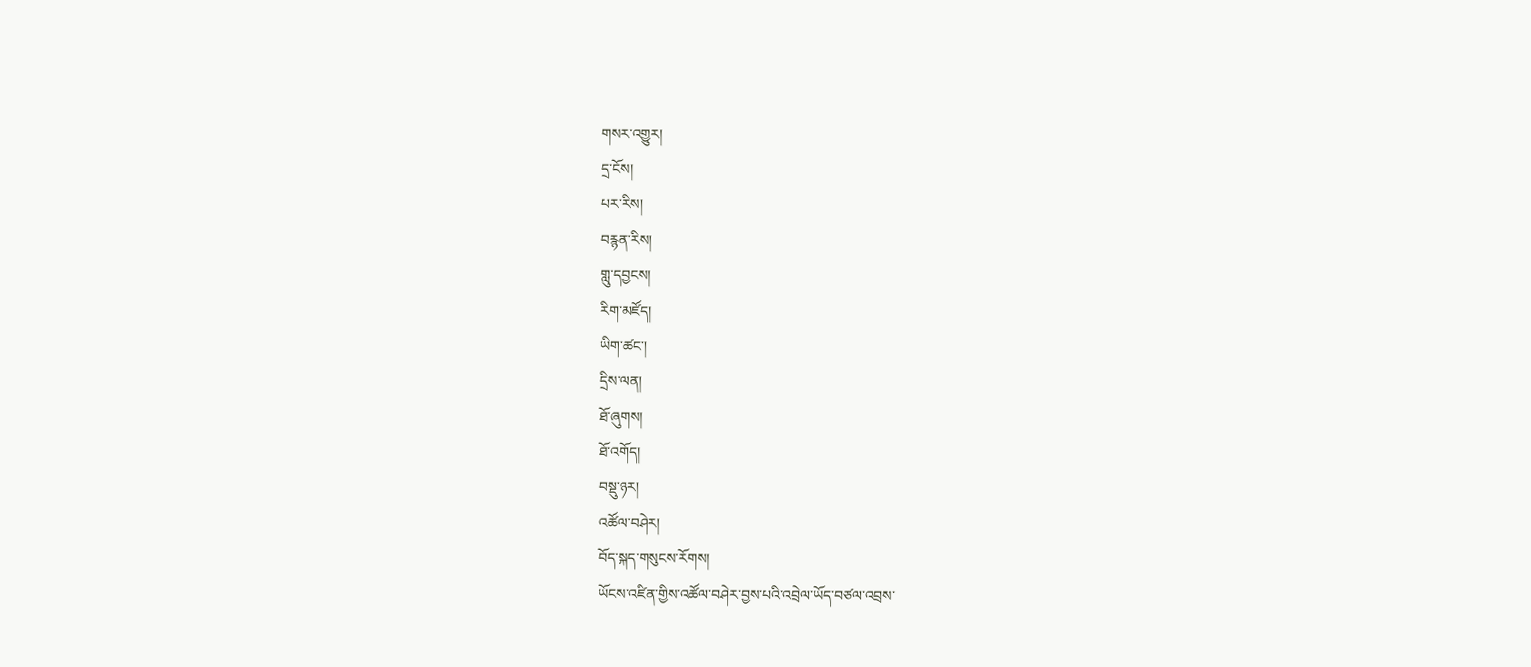གསར་འགྱུར།
དྲ་ངོས།
པར་རིས།
བརྙན་རིས།
གླུ་དབྱངས།
རིག་མཛོད།
ཡིག་ཚང་།
དྲིས་ལན།
ཐོ་ཞུགས།
ཐོ་འགོད།
བསྡུ་ཉར།
འཚོལ་བཤེར།
བོད་སྐད་གསུངས་རོགས།
ཡོངས་འཛིན་གྱིས་འཚོལ་བཤེར་བྱས་པའི་འབྲེལ་ཡོད་བཙལ་འབྲས་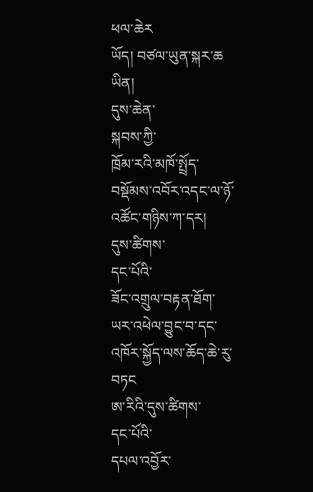ཕལ་ཆེར
ཡོད། བཙལ་ཡུན་སྐར་ཆ
ཡིན།
དུས་ཆེན་
སྐབས་ཀྱི་
ཁྲོམ་རའི་མཁོ་སྤྲོད་བསྡོམས་འབོར་འདང་ལ་ཉོ་འཚོང་གཉིས་ཀ་དར།
དུས་ཚིགས་
དང་པོའི་
ཟོང་འགྲུལ་བརྟན་ཐོག་ཡར་འཕེལ་བྱུང་བ་དང་འཁོར་སྐྱོད་ལས་ཆོད་ཆེ་རུ་བཏང
ཨ་རིའི་དུས་ཚིགས་
དང་པོའི་
དཔལ་འབྱོར་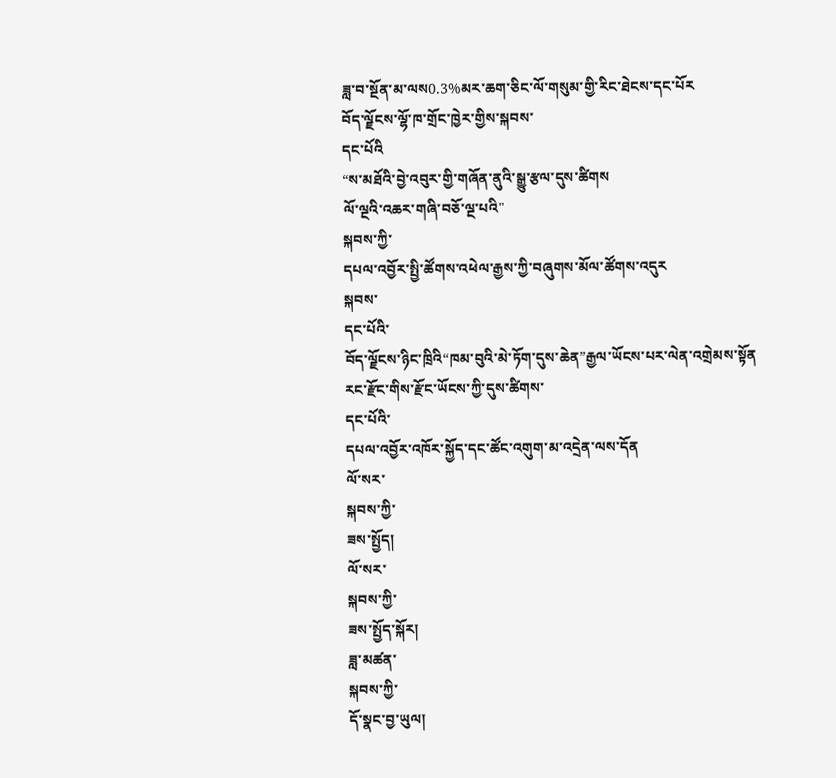ཟླ་བ་སྔོན་མ་ལས0.3%མར་ཆག་ཅིང་ལོ་གསུམ་གྱི་རིང་ཐེངས་དང་པོར
བོད་ལྗོངས་ལྷོ་ཁ་གྲོང་ཁྱེར་གྱིས་སྐབས་
དང་པོའི
“ས་མཐོའི་བྱེ་འབུར་གྱི་གཞོན་ནུའི་སྒྱུ་རྩལ་དུས་ཚིགས
ལོ་ལྔའི་འཆར་གཞི་བཅོ་ལྔ་པའི"
སྐབས་ཀྱི་
དཔལ་འབྱོར་སྤྱི་ཚོགས་འཕེལ་རྒྱས་ཀྱི་བཞུགས་མོལ་ཚོགས་འདུར
སྐབས་
དང་པོའི་
བོད་ལྗོངས་ཉིང་ཁྲིའི“ཁམ་བུའི་མེ་ཏོག་དུས་ཆེན”རྒྱལ་ཡོངས་པར་ལེན་འགྲེམས་སྟོན
རང་རྫོང་གིས་རྫོང་ཡོངས་ཀྱི་དུས་ཚིགས་
དང་པོའི་
དཔལ་འབྱོར་འཁོར་སྐྱོད་དང་ཚོང་འགུག་མ་འདྲེན་ལས་དོན
ལོ་སར་
སྐབས་ཀྱི་
ཟས་སྤྱོད།
ལོ་སར་
སྐབས་ཀྱི་
ཟས་སྤྱོད་སྐོར།
ཟླ་མཚན་
སྐབས་ཀྱི་
དོ་སྣང་བྱ་ཡུལ།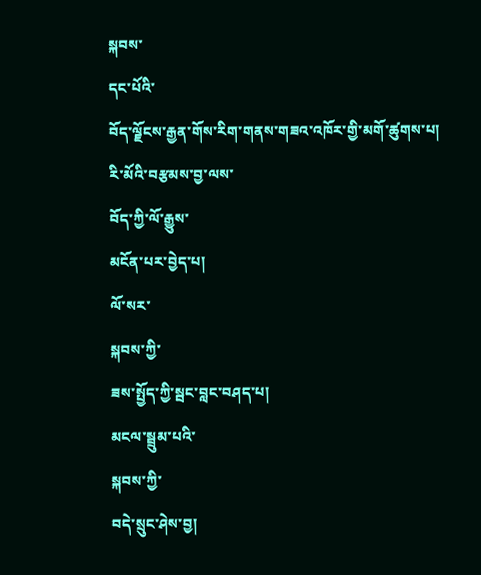སྐབས་
དང་པོའི་
བོད་ལྗོངས་རྒྱན་གོས་རིག་གནས་གཟའ་འཁོར་གྱི་མགོ་ཚུགས་པ།
རི་མོའི་བརྩམས་བྱ་ལས་
བོད་ཀྱི་ལོ་རྒྱུས་
མངོན་པར་བྱེད་པ།
ལོ་སར་
སྐབས་ཀྱི་
ཟས་སྤྱོད་ཀྱི་སྦང་བླང་བཤད་པ།
མངལ་སྦྲུམ་པའི་
སྐབས་ཀྱི་
བདེ་སྲུང་ཤེས་བྱ།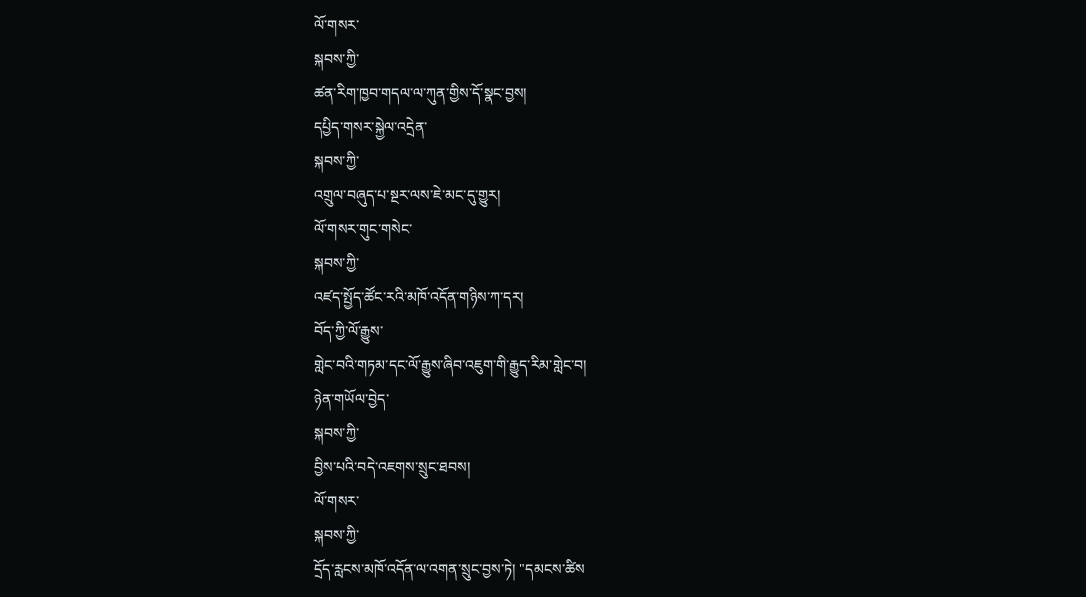ལོ་གསར་
སྐབས་ཀྱི་
ཚན་རིག་ཁྱབ་གདལ་ལ་ཀུན་གྱིས་དོ་སྣང་བྱས།
དཔྱིད་གསར་སྐྱེལ་འདྲེན་
སྐབས་ཀྱི་
འགྲུལ་བཞུད་པ་སྔར་ལས་ཇེ་མང་དུ་གྱུར།
ལོ་གསར་གུང་གསེང་
སྐབས་ཀྱི་
འཛད་སྤྱོད་ཚོང་རའི་མཁོ་འདོན་གཉིས་ཀ་དར།
བོད་ཀྱི་ལོ་རྒྱུས་
གླེང་བའི་གཏམ་དང་ལོ་རྒྱུས་ཞིབ་འཇུག་གི་རྒྱུད་རིམ་གླེང་བ།
ཉེན་གཡོལ་བྱེད་
སྐབས་ཀྱི་
བྱིས་པའི་བདེ་འཇགས་སྲུང་ཐབས།
ལོ་གསར་
སྐབས་ཀྱི་
དྲོད་རླངས་མཁོ་འདོན་ལ་འགན་སྲུང་བྱས་ཏེ། "དམངས་ཚིས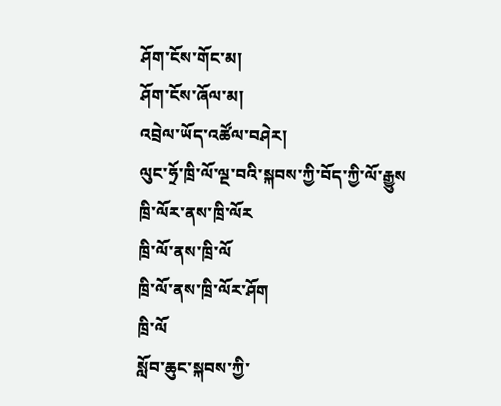ཤོག་ངོས་གོང་མ།
ཤོག་ངོས་ཞོལ་མ།
འབྲེལ་ཡོད་འཚོལ་བཤེར།
ལུང་ཧྲོ་ཁྲི་ལོ་ལྔ་བའི་སྐབས་ཀྱི་བོད་ཀྱི་ལོ་རྒྱུས
ཁྲི་ལོར་ནས་ཁྲི་ལོར
ཁྲི་ལོ་ནས་ཁྲི་ལོ
ཁྲི་ལོ་ནས་ཁྲི་ལོར་ཤོག
ཁྲི་ལོ
སློབ་ཆུང་སྐབས་ཀྱི་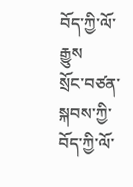བོད་ཀྱི་ལོ་རྒྱུས
སྲོང་བཙན་སྐབས་ཀྱི་བོད་ཀྱི་ལོ་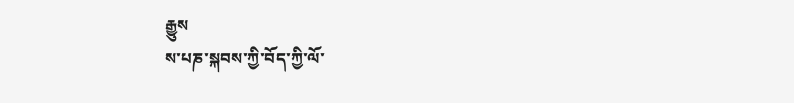རྒྱུས
ས་པཎ་སྐབས་ཀྱི་བོད་ཀྱི་ལོ་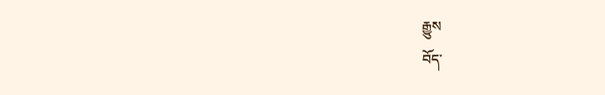རྒྱུས
བོད་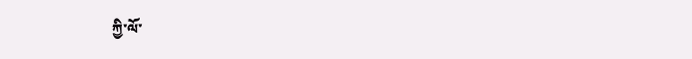ཀྱི་ལོ་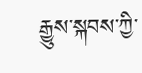རྒྱུས་སྐབས་ཀྱི་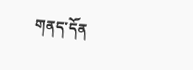གནད་དོན